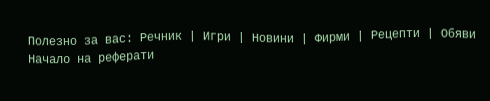Полезно за вас: Речник | Игри | Новини | Фирми | Рецепти | Обяви
Начало на реферати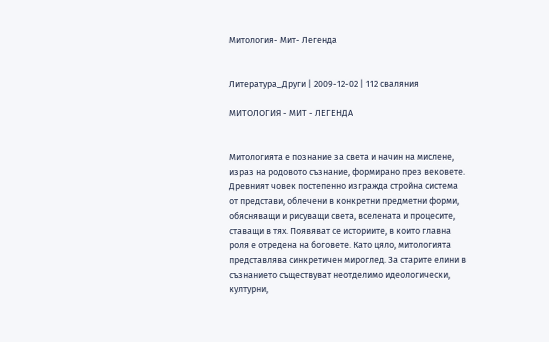Митология- Мит- Легенда


Литература_Други | 2009-12-02 | 112 сваляния

МИТОЛОГИЯ - МИТ - ЛЕГЕНДА


Митологията е познание за света и начин на мислене, израз на родовото съзнание, формирано през вековете. Древният човек постепенно изгражда стройна система от представи, облечени в конкретни предметни форми, обясняващи и рисуващи света, вселената и процесите, ставащи в тях. Появяват се историите, в които главна роля е отредена на боговете. Като цяло, митологията представлява синкретичен мироглед. За старите елини в съзнанието съществуват неотделимо идеологически, културни,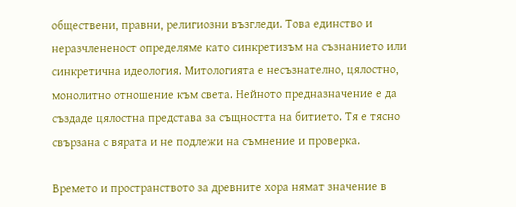обществени, правни, религиозни възгледи. Това единство и неразчлененост определяме като синкретизъм на съзнанието или синкретична идеология. Митологията е несъзнателно, цялостно, монолитно отношение към света. Нейното предназначение е да създаде цялостна представа за същността на битието. Тя е тясно свързана с вярата и не подлежи на съмнение и проверка.

Времето и пространството за древните хора нямат значение в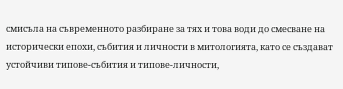смисъла на съвременното разбиране за тях и това води до смесване на исторически епохи, събития и личности в митологията, като се създават устойчиви типове-събития и типове-личности,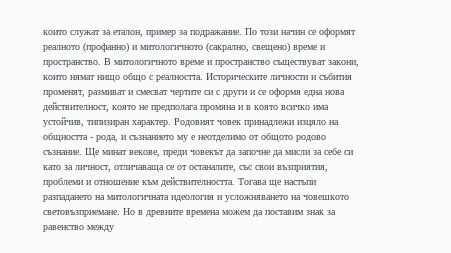които служат за еталон, пример за подражание. По този начин се оформят реалното (профанно) и митологичното (сакрално, свещено) време и пространство. В митологичното време и пространство съществуват закони, които нямат нищо общо с реалността. Историческите личности и събития променят, размиват и смесват чертите си с други и се оформя една нова действителност, която не предполага промяна и в която всичко има устойчив, типизиран характер. Родовият човек принадлежи изцяло на общността - рода, и съзнанието му е неотделимо от общото родово съзнание. Ще минат векове, преди човекът да започне да мисли за себе си като за личност, отличаваща се от останалите, със свои възприятия, проблеми и отношение към действителността. Тогава ще настъпи разпадането на митологичната идеология и усложняването на човешкото световъзприемане. Но в древните времена можем да поставим знак за равенство между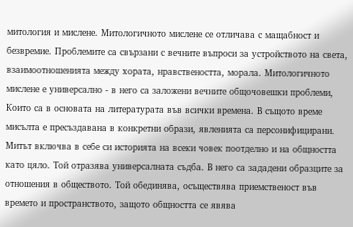митология и мислене. Митологичното мислене се отличава с мащабност и безвремие. Проблемите са свързани с вечните въпроси за устройството на света, взаимоотношенията между хората, нравствеността, морала. Митологичното мислене е универсално - в него са заложени вечните общочовешки проблеми, Които са в основата на литературата във всички времена. В същото време мисълта е пресъздавана в конкретни образи, явленията са персонифицирани. Митът включва в себе си историята на всеки човек поотделно и на общността като цяло. Той отразява универсалната съдба. В него са зададени образците за отношения в обществото. Той обединява, осъществява приемственост във времето и пространството, защото общността се явява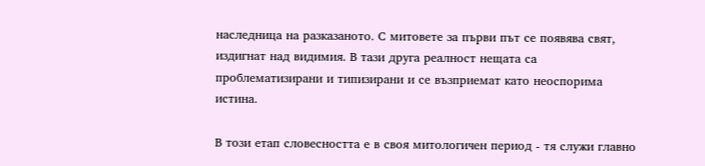наследница на разказаното. С митовете за първи път се появява свят, издигнат над видимия. В тази друга реалност нещата са проблематизирани и типизирани и се възприемат като неоспорима истина.

В този етап словесността е в своя митологичен период - тя служи главно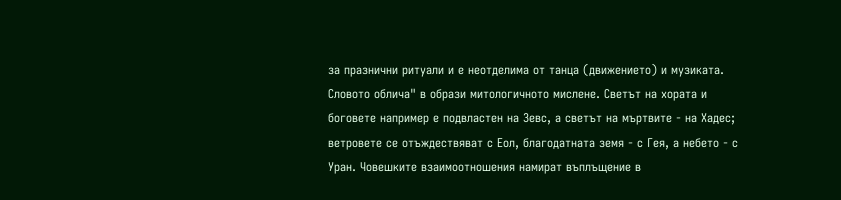за празнични ритуали и е неотделима от танца (движението) и музиката. Словото облича" в образи митологичното мислене. Светът на хората и боговете например е подвластен на Зевс, а светът на мъртвите - на Хадес; ветровете се отъждествяват с Еол, благодатната земя - с Гея, а небето - с Уран. Човешките взаимоотношения намират въплъщение в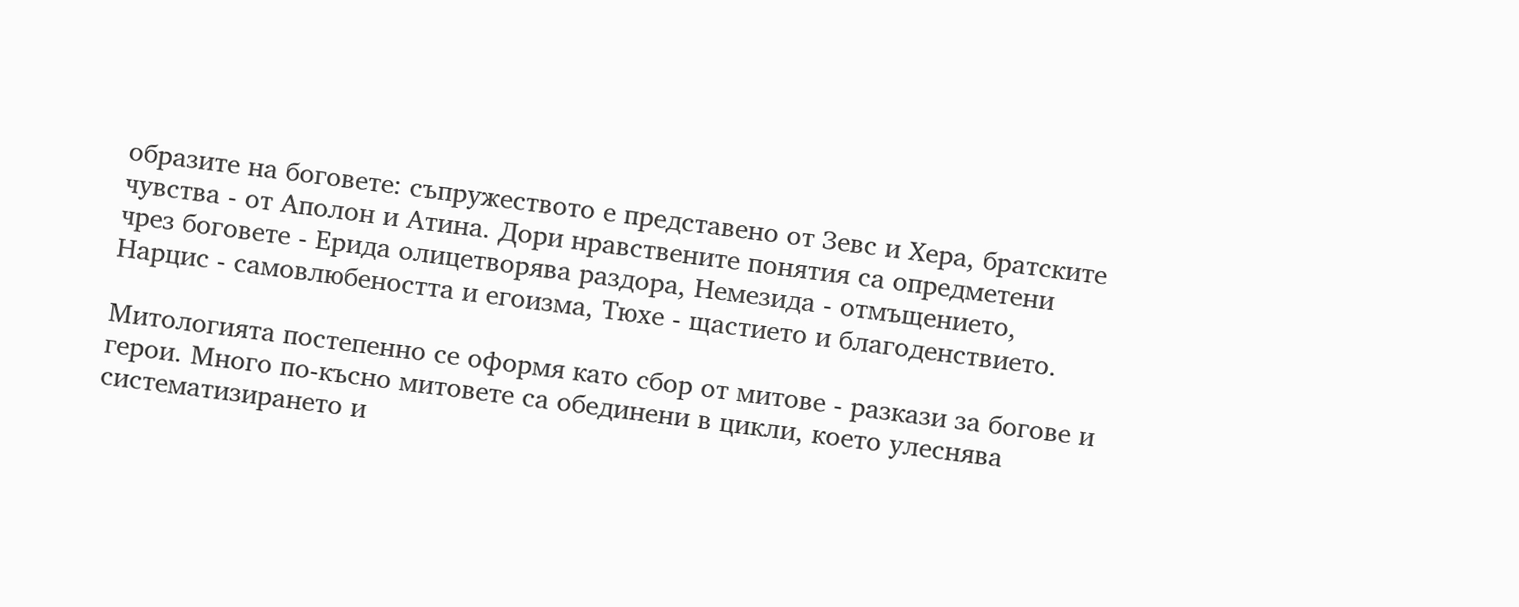образите на боговете: съпружеството е представено от Зевс и Хера, братските чувства - от Аполон и Атина. Дори нравствените понятия са опредметени чрез боговете - Ерида олицетворява раздора, Немезида - отмъщението, Нарцис - самовлюбеността и егоизма, Тюхе - щастието и благоденствието.

Митологията постепенно се оформя като сбор от митове - разкази за богове и герои. Много по-късно митовете са обединени в цикли, което улеснява систематизирането и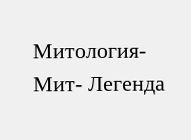Митология- Мит- Легенда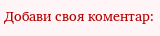Добави своя коментар: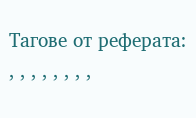Тагове от реферата: , , , , , , , ,